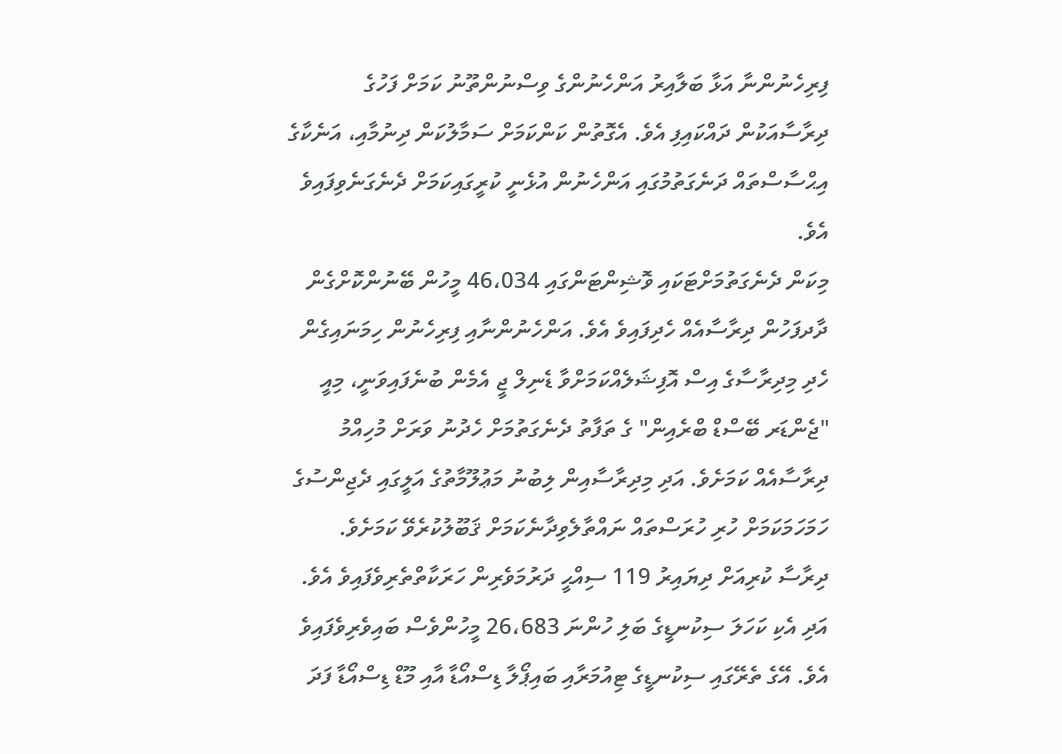ފިރިހެނުންނާ އަޅާ ބަލާއިރު އަންހެނުންގެ ވިސްނުންތޫނު ކަމަށް ފަހުގެ ދިރާސާއަކުން ދައްކައިފި އެވެ. އެގޮތުން ކަންކަމަށް ސަމާލުކަން ދިނުމާއި، އަނެކާގެ އިޙްސާސްތައް ދަނެގަތުމުގައި އަންހެނުން އުޅެނީ ކުރީގައިކަމަށް ދެނެގަނެވިފައިވެ އެވެ.
މިކަން ދެނެގަތުމަށްޓަކައި ވޮޝިންޓަންގައި 46،034 މީހުން ބޭނުންކޮށްގެން ދާދފަހުން ދިރާސާއެއް ހެދިފައިވެ އެވެ. އަންހެނުންނާއި ފިރިހެނުން ހިމަނައިގެން ހެދި މިދިރާސާގެ އިސް އޮފިޝަލެއްކަމަށްވާ ޑެނިލް ޖީ އެމެން ބުނެފައިވަނީ، މިއީ "ޖެންޑަރ ބޭސްޑް ބްރެއިން" ގެ ތަފާތު ދެނެގަތުމަށް ހެދުނު ވަރަށް މުހިއްމު ދިރާސާއެއް ކަމަށެވެ. އަދި މިދިރާސާއިން ލިބުނު މަޢުލޫމާތުގެ އަލީގައި ދެޖިންސުގެ ހަމަހަމަކަމަށް ހުރި ހުރަސްތައް ނައްތާލެވިދާނެކަމަށް ޤަބޫލުކުރެވޭ ކަމަށެވެ.
ދިރާސާ ކުރިއަށް ދިޔައިރު 119 ސިއްޙީ ދަރުމަވެރިން ހަރަކާތްތެރިވެފައިވެ އެވެ. އަދި އެކި ކަހަލަ ސިކުނޑީގެ ބަލި ހުންނަ 26،683 މީހުންވެސް ބައިވެރިވެފައިވެ އެވެ. އޭގެ ތެރޭގައި ސިކުނޑީގެ ޓިއުމަރާއި ބައިޕޯލާ ޑިސްއޯޑާ އާއި މޫޑް ޑިސްއޯޑާ ފަދަ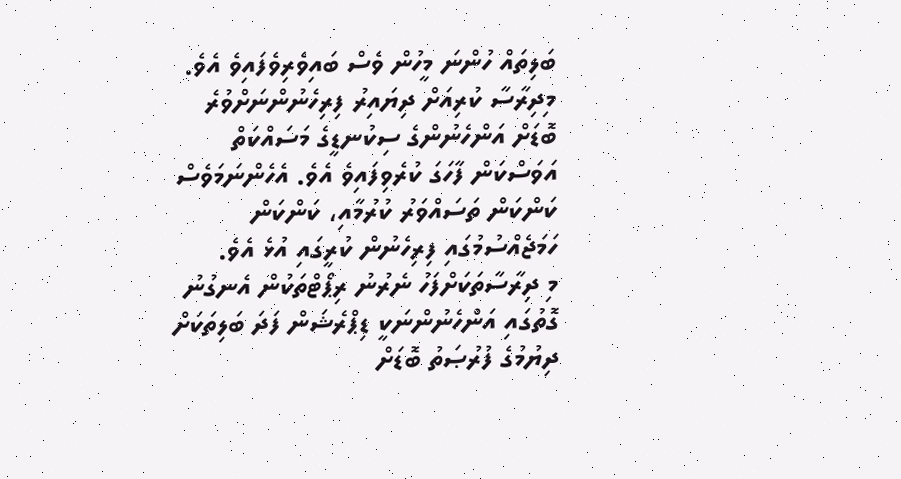ބަލިތައް ހުންނަ މީހުން ވެސް ބައިވެރިވެފައިވެ އެވެ.
މިދިރާސާ ކުރިއަށް ދިޔައިރު ފިރިހެނުންނަށްވުރެ ބޮޑަށް އަންހެނުންގެ ސިކުނޑީގެ މަސައްކަތް އަވަސްކަން ފާހަގަ ކުރެވިފައިވެ އެވެ. އެހެންނަމަވެސް ކަންކަން ތަސައްވަރު ކުރުމާއި، ކަންކަން ހަމަޖެއްސުމުގައި ފިރިހެނުން ކުރީގައި އުޅެ އެވެ.
މި ދިރާސާތަކަށްފަހު ނެރުނު ރިޕޯޓްތަކުން އެނގުނު ގޮތުގައި އަންހެނުންނަކީ ޑިޕްރެޝަން ފަދަ ބަލިތަކަށް ދިޔުމުގެ ފުރުޞަތު ބޮޑަށް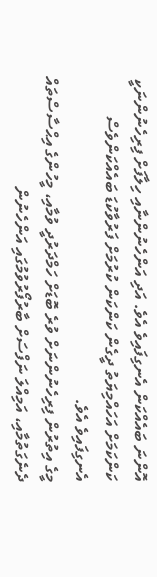އޮންނަ ބައެއްކަން އެނގިފައިވެ އެވެ. އަދި އަންހެނުންނާއި ހިލާފަށް ފިރިހެނުންނަކީ ކަންކަމަށް އަހައްމިޔަތު ދީގެން ކަންކަން ކުރުމަށް ފަރުވާކުޑަ ބައެއްކަންވެސް އެނގިފައިވެ އެވެ.
މީގެ އިތުރުން ފިރިހެނުންނަށް ވުރެ ބޮޑަށް ހަމްދަރުދީ ވުމާއި، މީހުންގެ އިޙްސާސްތައް ދެނެގަތުމާއި، އަމިއްލަ ނަފްސަށް ބާރުފޯރުވުމުގައި އަންހެނުން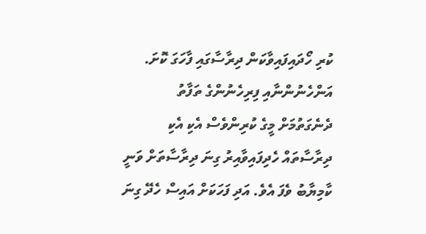ކުރި ހޯދައިފައިވާކަން ދިރާސާގައި ފާހަގަ ކޮށަ.
އަންހެނުންނާއި ފިރިހެނުންގެ ތަފާތު ދެނެގަތުމަށް މީގެ ކުރިންވެސް އެކި އެކި ދިރާސާތައް ހެދިފައިވާއިރު ގިނަ ދިރާސާތަށް ވަނީ ކާމިޔާބު ވެފަ އެވެ. އަދި ފަހަކަށް އައިސް ހެދޭ ގިނަ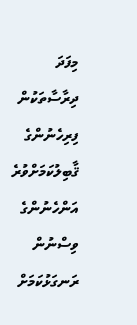މިފަދަ ދިރާސާތަކުން ފިރިހެނުންގެ ޤާބިލުކަމަށްވުރެ އަންހެނުންގެ ވިސްނުން ރަނގަޅުކަމަށް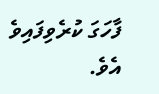ފާހަގަ ކުރެވިފައިވެ އެވެ.